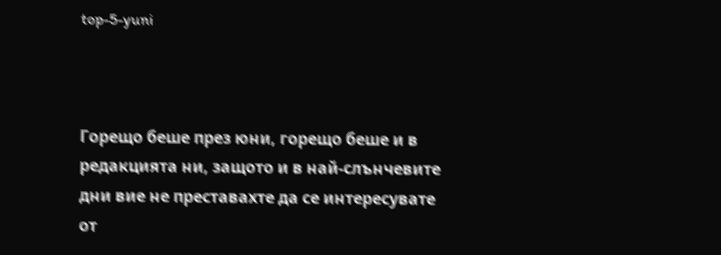top-5-yuni



Горещо беше през юни, горещо беше и в редакцията ни, защото и в най-слънчевите дни вие не преставахте да се интересувате от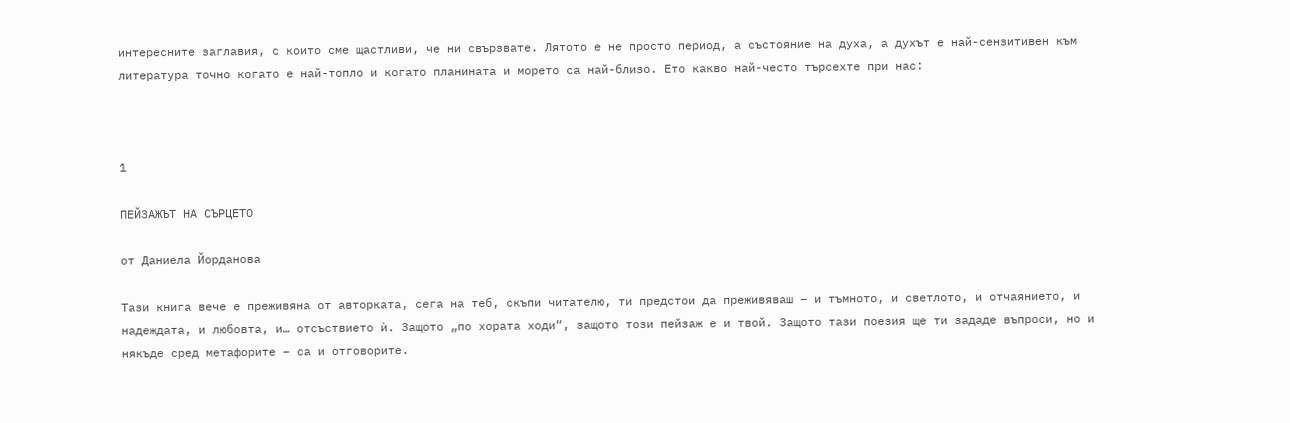интересните заглавия, с които сме щастливи, че ни свързвате. Лятото е не просто период, а състояние на духа, а духът е най-сензитивен към литература точно когато е най-топло и когато планината и морето са най-близо. Ето какво най-често търсехте при нас:



1

ПЕЙЗАЖЪТ НА СЪРЦЕТО

от Даниела Йорданова

Тази книга вече е преживяна от авторката, сега на теб, скъпи читателю, ти предстои да преживяваш – и тъмното, и светлото, и отчаянието, и надеждата, и любовта, и… отсъствието ѝ. Защото „по хората ходи“, защото този пейзаж е и твой. Защото тази поезия ще ти зададе въпроси, но и някъде сред метафорите – са и отговорите.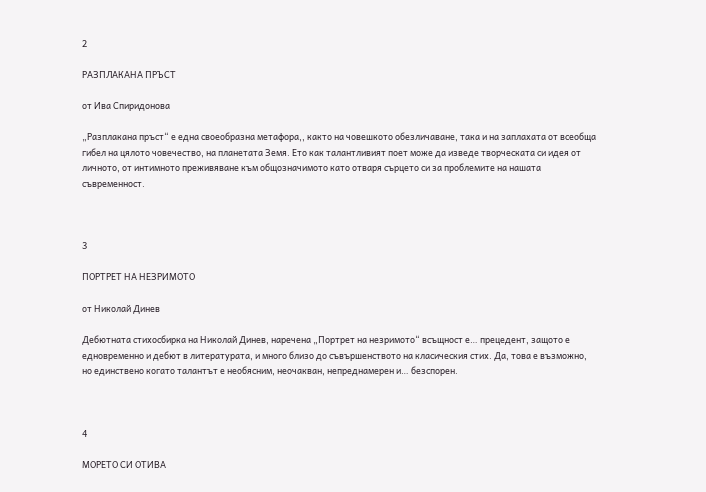2

РАЗПЛАКАНА ПРЪСТ

от Ива Спиридонова

„Разплакана пръст“ е една своеобразна метафора,, както на човешкото обезличаване, така и на заплахата от всеобща гибел на цялото човечество, на планетата Земя. Ето как талантливият поет може да изведе творческата си идея от личното, от интимното преживяване към общозначимото като отваря сърцето си за проблемите на нашата съвременност.



3

ПОРТРЕТ НА НЕЗРИМОТО

от Николай Динев

Дебютната стихосбирка на Николай Динев, наречена „Портрет на незримото“ всъщност е… прецедент, защото е едновременно и дебют в литературата, и много близо до съвършенството на класическия стих. Да, това е възможно, но единствено когато талантът е необясним, неочакван, непреднамерен и… безспорен.



4

МОРЕТО СИ ОТИВА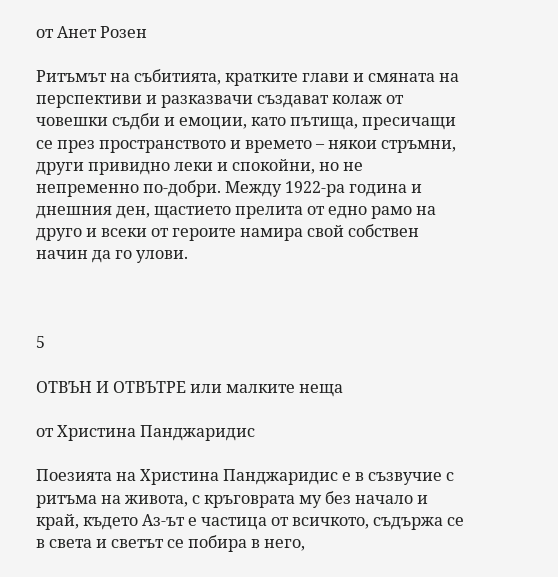от Анет Розен

Ритъмът на събитията, кратките глави и смяната на перспективи и разказвачи създават колаж от човешки съдби и емоции, като пътища, пресичащи се през пространството и времето – някои стръмни, други привидно леки и спокойни, но не непременно по-добри. Между 1922-ра година и днешния ден, щастието прелита от едно рамо на друго и всеки от героите намира свой собствен начин да го улови.



5

ОТВЪН И ОТВЪТРЕ или малките неща

от Христина Панджаридис

Поезията на Христина Панджаридис е в съзвучие с ритъма на живота, с кръговрата му без начало и край, където Аз-ът е частица от всичкото, съдържа се в света и светът се побира в него,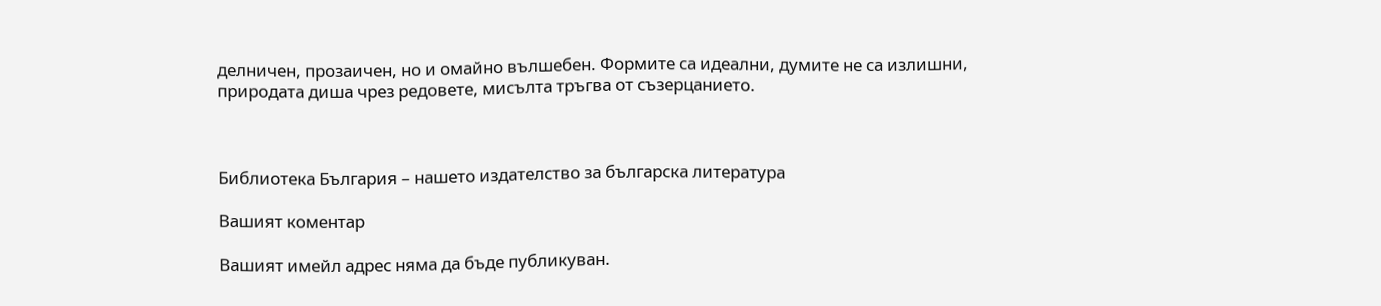делничен, прозаичен, но и омайно вълшебен. Формите са идеални, думите не са излишни, природата диша чрез редовете, мисълта тръгва от съзерцанието.



Библиотека България – нашето издателство за българска литература

Вашият коментар

Вашият имейл адрес няма да бъде публикуван.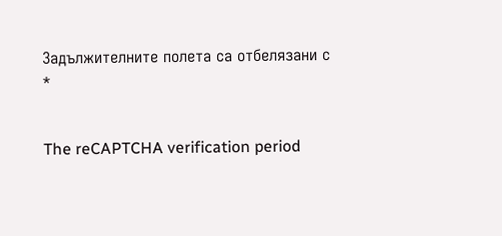Задължителните полета са отбелязани с *


The reCAPTCHA verification period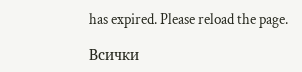has expired. Please reload the page.

Всички